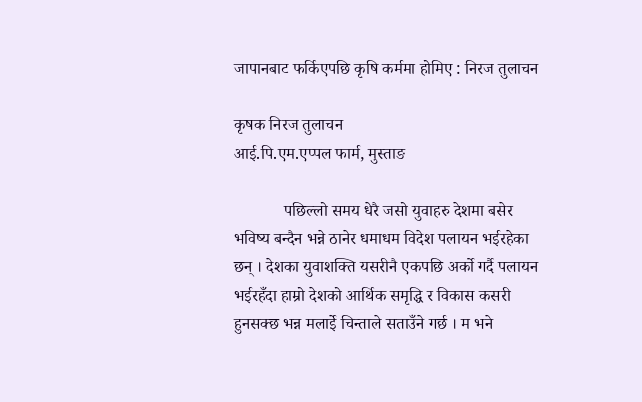जापानबाट फर्किएपछि कृषि कर्ममा होमिए : निरज तुलाचन

कृषक निरज तुलाचन
आई.पि.एम.एप्पल फार्म, मुस्ताङ

            पछिल्लो समय धेरै जसो युवाहरु देशमा बसेर भविष्य बन्दैन भन्ने ठानेर धमाधम विदेश पलायन भईरहेका छन् । देशका युवाशक्ति यसरीनै एकपछि अर्को गर्दै पलायन भईरहँदा हाम्रो देशको आर्थिक समृद्धि र विकास कसरी हुनसक्छ भन्न मलाईे चिन्ताले सताउँने गर्छ । म भने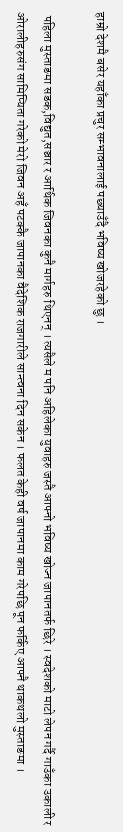हाम्रो देशमै बसेर यहाँका प्रचुर सम्भावनालाई पछ्याउँदै भविष्य खोजरहेको छु ।

 पहिला मुस्ताङमा सडक,विद्युत,सञ्चार र आर्थिक जिवनका कुनै मार्गहरु थिएनन् । त्यसैले म पनि अहिलेका युवाहरु जस्तै आफ्नो भविष्य खोज्न जापानतर्फ छिरे । स्वदेशको माटो लेपन गर्दै गाउँका उकाली र ओरालीहरुसंग सामिप्यिता गरेको मेरो जिवन अहँ पटक्कै जापानका वैदेशिक राजगारीले सान्त्वना दिन सकेन । फलत केही वर्ष जापानमा काम गरेपछि पून फर्किए आफ्नै थाकथलो मुस्ताङमा ।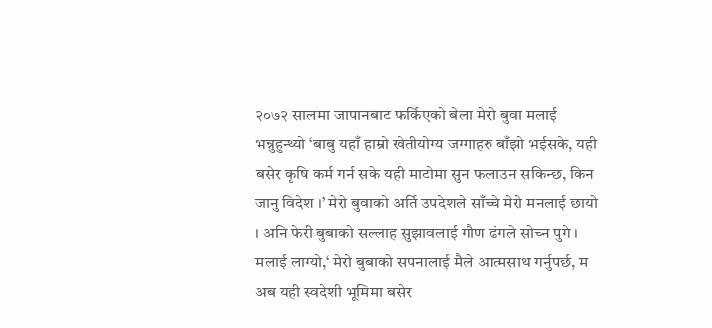२०७२ सालमा जापानबाट फर्किएको बेला मेरो बुवा मलाई भन्नुहुन्थ्यो ‘बाबु यहाँ हाम्रो खेतीयोग्य जग्गाहरु बाँझो भईसके, यही बसेर कृषि कर्म गर्न सके यही माटोमा सुन फलाउन सकिन्छ, किन जानु विदेश ।’ मेरो बुवाको अर्ति उपदेशले साँच्चे मेरो मनलाई छायो । अनि फेरी बुबाको सल्लाह सुझावलाई गौण ढंगले सोच्न पुगे । मलाई लाग्यो,‘ मेरो बुबाको सपनालाई मैले आत्मसाथ गर्नुपर्छ, म अब यही स्वदेशी भूमिमा बसेर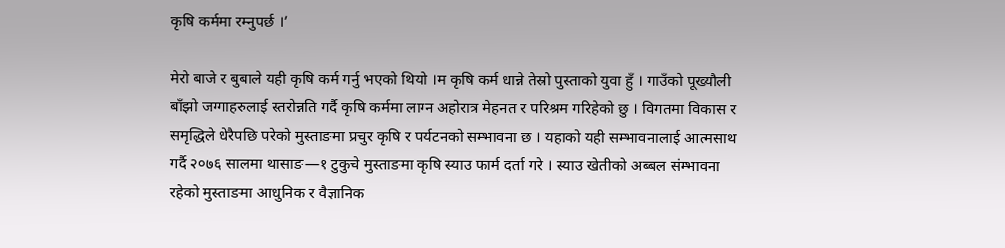कृषि कर्ममा रम्नुपर्छ ।’

मेरो बाजे र बुबाले यही कृषि कर्म गर्नु भएको थियो ।म कृषि कर्म धान्ने तेस्रो पुस्ताको युवा हुँ । गाउँको पूख्यौली बाँझो जग्गाहरुलाई स्तरोन्नति गर्दै कृषि कर्ममा लाग्न अहोरात्र मेहनत र परिश्रम गरिहेको छु । विगतमा विकास र समृद्धिले धेरैपछि परेको मुस्ताङमा प्रचुर कृषि र पर्यटनको सम्भावना छ । यहाको यही सम्भावनालाई आत्मसाथ गर्दै २०७६ सालमा थासाङ—१ टुकुचे मुस्ताङमा कृषि स्याउ फार्म दर्ता गरे । स्याउ खेतीको अब्बल संम्भावना रहेको मुस्ताङमा आधुनिक र वैज्ञानिक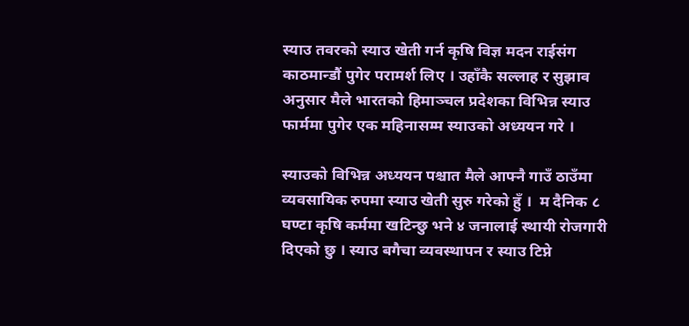स्याउ तवरको स्याउ खेती गर्न कृषि विज्ञ मदन राईसंग काठमान्डौं पुगेर परामर्श लिए । उहाँकै सल्लाह र सुझाव अनुसार मैले भारतको हिमाञ्चल प्रदेशका विभिन्न स्याउ फार्ममा पुगेर एक महिनासम्म स्याउको अध्ययन गरे ।

स्याउको विभिन्न अध्ययन पश्चात मैले आफ्नै गाउँ ठाउँमा व्यवसायिक रुपमा स्याउ खेती सुरु गरेको हुँ ।  म दैनिक ८ घण्टा कृषि कर्ममा खटिन्छु भने ४ जनालाई स्थायी रोजगारी दिएको छु । स्याउ बगैचा व्यवस्थापन र स्याउ टिप्ने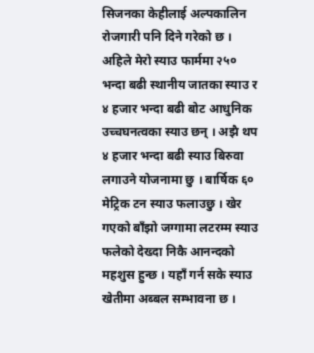सिजनका केहीलाई अल्पकालिन रोजगारी पनि दिने गरेको छ । अहिले मेरो स्याउ फार्ममा २५० भन्दा बढी स्थानीय जातका स्याउ र ४ हजार भन्दा बढी बोट आधुनिक उच्चघनत्वका स्याउ छन् । अझै थप ४ हजार भन्दा बढी स्याउ बिरुवा लगाउने योजनामा छु । बार्षिक ६० मेट्रिक टन स्याउ फलाउछु । खेर गएको बाँझो जग्गामा लटरम्म स्याउ फलेको देख्दा निकै आनन्दको महशुस हुन्छ । यहाँ गर्न सके स्याउ खेतीमा अब्बल सम्भावना छ ।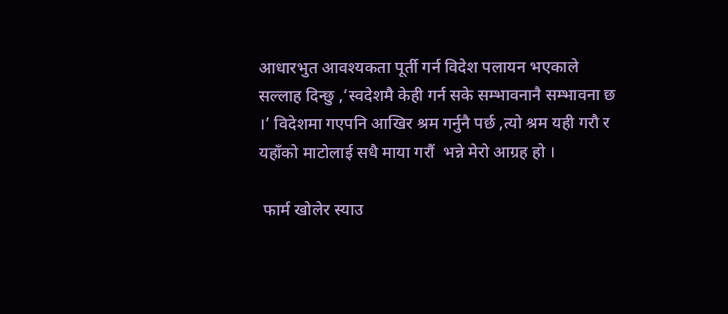आधारभुत आवश्यकता पूर्ती गर्न विदेश पलायन भएकाले सल्लाह दिन्छु ,‘स्वदेशमै केही गर्न सके सम्भावनानै सम्भावना छ ।’ विदेशमा गएपनि आखिर श्रम गर्नुनै पर्छ ,त्यो श्रम यही गरौ र यहाँको माटोलाई सधै माया गरौं  भन्ने मेरो आग्रह हो ।

 फार्म खोलेर स्याउ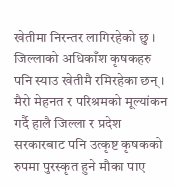खेतीमा निरन्तर लागिरहेको छु । जिल्लाको अधिकाँश कृषकहरु पनि स्याउ खेतीमै रमिरहेका छन् । मैरो मेहनत र परिश्रमको मूल्यांकन गर्दै हालै जिल्ला र प्रदेश सरकारबाट पनि उत्कृष्ट कृषकको रुपमा पुरस्कृत हुने मौका पाए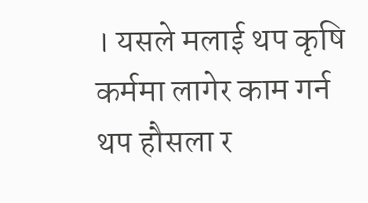। यसले मलाई थप कृषि कर्ममा लागेर काम गर्न थप हौसला र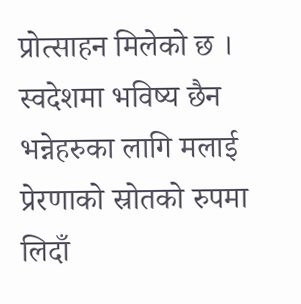प्रोत्साहन मिलेको छ । स्वदेशमा भविष्य छैन भन्नेहरुका लागि मलाई प्रेरणाको स्रोतको रुपमा लिदाँ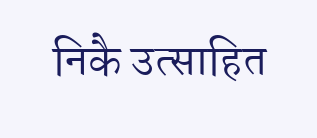निकै उत्साहित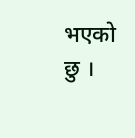भएको छु ।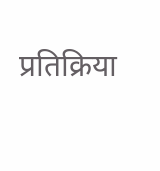प्रतिक्रिया